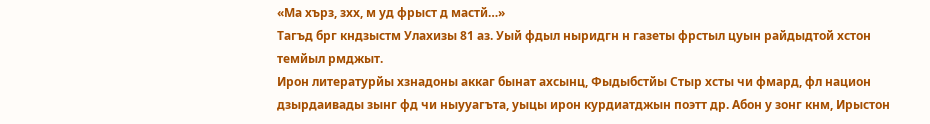«Ма хърз, зхх, м уд фрыст д мастй…»
Тагъд брг кндзыстм Улахизы 81 аз. Уый фдыл ныридгн н газеты фрстыл цуын райдыдтой хстон темйыл рмджыт.
Ирон литературйы хзнадоны аккаг бынат ахсынц, Фыдыбстйы Стыр хсты чи фмард, фл национ дзырдаивады зынг фд чи ныууагъта, уыцы ирон курдиатджын поэтт др. Абон у зонг кнм, Ирыстон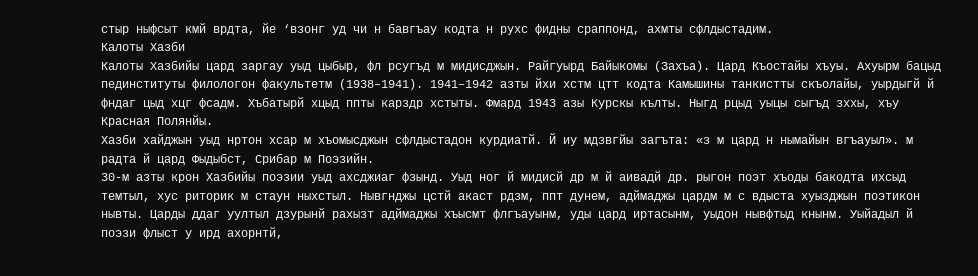стыр ныфсыт кмй врдта, йе ‘взонг уд чи н бавгъау кодта н рухс фидны сраппонд, ахмты сфлдыстадим.
Калоты Хазби
Калоты Хазбийы цард заргау уыд цыбыр, фл рсугъд м мидисджын. Райгуырд Байыкомы (Захъа). Цард Къостайы хъуы. Ахуырм бацыд пединституты филологон факультетм (1938–1941). 1941–1942 азты йхи хстм цтт кодта Камышины танкистты скъолайы, уырдыгй й фндаг цыд хцг фсадм. Хъбатырй хцыд ппты карздр хстыты. Фмард 1943 азы Курскы кълты. Ныгд рцыд уыцы сыгъд зххы, хъу Красная Полянйы.
Хазби хайджын уыд нртон хсар м хъомысджын сфлдыстадон курдиатй. Й иу мдзвгйы загъта: «з м цард н нымайын вгъауыл». м радта й цард Фыдыбст, Срибар м Поэзийн.
30-м азты крон Хазбийы поэзии уыд ахсджиаг фзынд. Уыд ног й мидисй др м й аивадй др. рыгон поэт хъоды бакодта ихсыд темтыл, хус риторик м стаун ныхстыл. Нывгнджы цстй акаст рдзм, ппт дунем, адймаджы цардм м с вдыста хуызджын поэтикон нывты. Царды ддаг уултыл дзурынй рахызт адймаджы хъысмт флгъауынм, уды цард иртасынм, уыдон нывфтыд кнынм. Уыйадыл й поэзи флыст у ирд ахорнтй,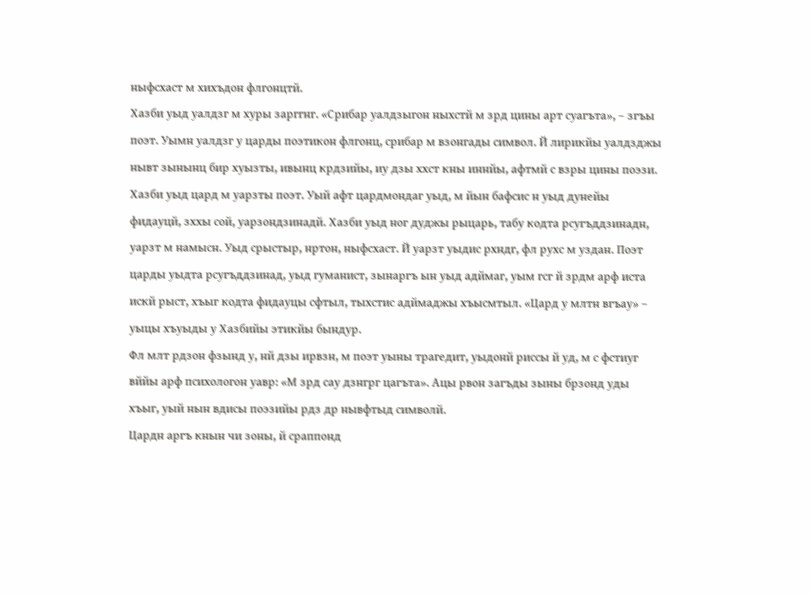ныфсхаст м хихъдон флгонцтй.
Хазби уыд уалдзг м хуры зарггнг. «Срибар уалдзыгон ныхстй м зрд цины арт суагъта», – згъы поэт. Уымн уалдзг у царды поэтикон флгонц, срибар м взонгады символ. Й лирикйы уалдзджы нывт зынынц бир хуызты, ивынц крдзийы, иу дзы ххст кны иннйы, афтмй с взры цины поэзи.
Хазби уыд цард м уарзты поэт. Уый афт цардмондаг уыд, м йын бафсис н уыд дунейы фидауцй, зххы сой, уарзондзинадй. Хазби уыд ног дуджы рыцарь, табу кодта рсугъддзинадн, уарзт м намысн. Уыд срыстыр, нртон, ныфсхаст. Й уарзт уыдис рхндг, фл рухс м уздан. Поэт царды уыдта рсугъддзинад, уыд гуманист, зынаргъ ын уыд адймаг, уым гсг й зрдм арф иста искй рыст, хъыг кодта фидауцы сфтыл, тыхстис адймаджы хъысмтыл. «Цард у млтн вгъау» – уыцы хъуыды у Хазбийы этикйы бындур.
Фл млт рдзон фзынд у, нй дзы ирвзн, м поэт уыны трагедит, уыдонй риссы й уд, м с фстиуг вййы арф психологон уавр: «М зрд сау дзнгрг цагъта». Ацы рвон загъды зыны брзонд уды хъыг, уый нын вдисы поэзийы рдз др нывфтыд символй.
Цардн аргъ кнын чи зоны, й сраппонд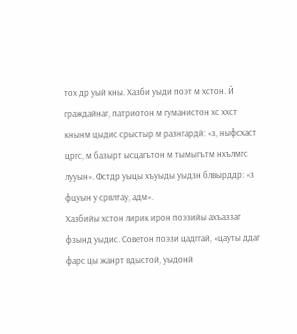тох др уый кны. Хазби уыди поэт м хстон. Й граждайнаг, патриотон м гуманистон хс ххст кнынм цыдис срыстыр м разнгардй: «з, ныфсхаст цргс, м базырт ысцагътон м тымыгътм нхълмгс лууын». Фстдр уыцы хъуыды уыдзн блвырддр: «з фцуын у срвлтау, адм».
Хазбийы хстон лирик ирон поэзийы ахъаззаг фзынд уыдис. Советон поэзи цадггай, «цауты ддаг фарс цы жанрт вдыстой, уыдонй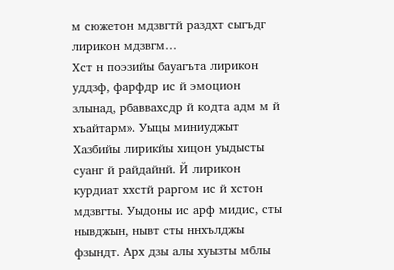м сюжетон мдзвгтй раздхт сыгъдг лирикон мдзвгм…
Хст н поэзийы бауагъта лирикон уддзф, фарфдр ис й эмоцион злынад, рбаввахсдр й кодта адм м й хъайтарм». Уыцы миниуджыт Хазбийы лирикйы хицон уыдысты суанг й райдайнй. Й лирикон курдиат ххстй раргом ис й хстон мдзвгты. Уыдоны ис арф мидис, сты нывджын, нывт сты ннхълджы фзындт. Арх дзы алы хуызты мблы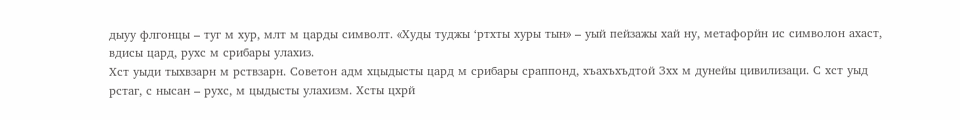дыуу флгонцы – туг м хур, млт м царды символт. «Худы туджы ‘ртхты хуры тын» – уый пейзажы хай ну, метафорйн ис символон ахаст, вдисы цард, рухс м срибары улахиз.
Хст уыди тыхвзарн м рствзарн. Советон адм хцыдысты цард м срибары сраппонд, хъахъхъдтой Зхх м дунейы цивилизаци. С хст уыд рстаг, с нысан – рухс, м цыдысты улахизм. Хсты цхрй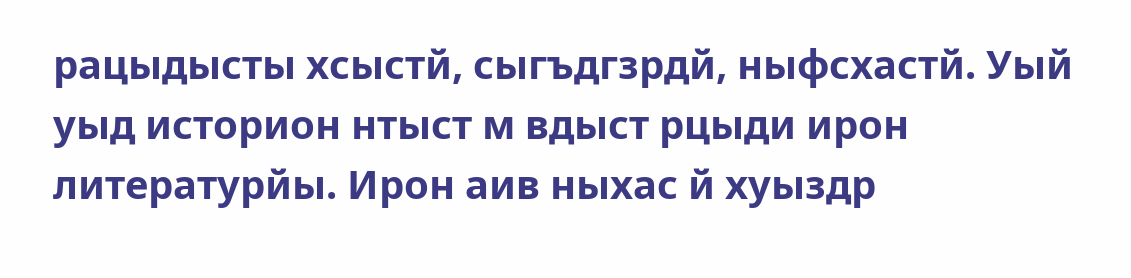рацыдысты хсыстй, сыгъдгзрдй, ныфсхастй. Уый уыд историон нтыст м вдыст рцыди ирон литературйы. Ирон аив ныхас й хуыздр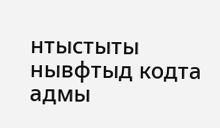нтыстыты нывфтыд кодта адмы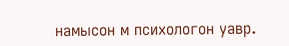намысон м психологон уавр.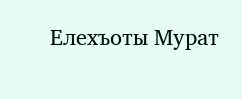Елехъоты Мурат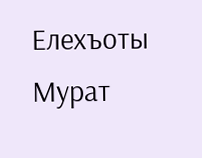Елехъоты Мурат